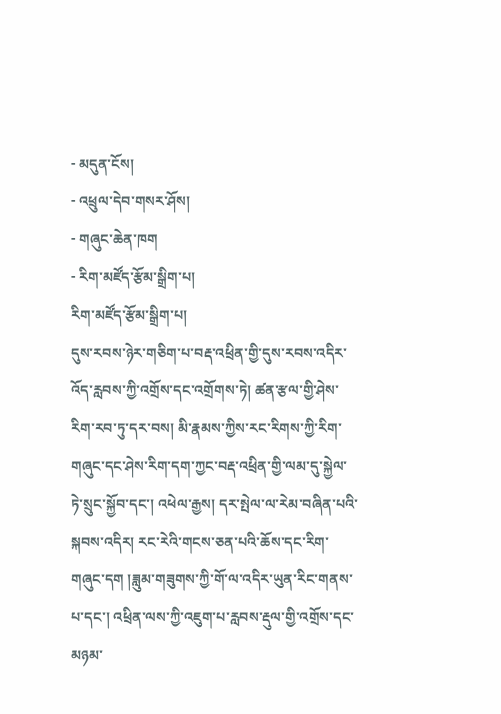- མདུན་ངོས།
- འཕྲུལ་དེབ་གསར་ཤོས།
- གཞུང་ཆེན་ཁག
- རིག་མཛོད་རྩོམ་སྒྲིག་པ།
རིག་མཛོད་རྩོམ་སྒྲིག་པ།
དུས་རབས་ཉེར་གཅིག་པ་བརྡ་འཕྲིན་གྱི་དུས་རབས་འདིར་འོད་རླབས་ཀྱི་འགྲོས་དང་འགྲོགས་ཏེ། ཚན་རྩལ་གྱི་ཤེས་རིག་རབ་ཏུ་དར་བས། མི་རྣམས་ཀྱིས་རང་རིགས་ཀྱི་རིག་གཞུང་དང་ཤེས་རིག་དག་ཀྱང་བརྡ་འཕྲིན་གྱི་ལམ་དུ་སྐྱེལ་ཏེ་སྲུང་སྐྱོབ་དང་། འཕེལ་རྒྱས། དར་སྤེལ་ལ་རེམ་བཞིན་པའི་སྐབས་འདིར། རང་རེའི་གངས་ཅན་པའི་ཆོས་དང་རིག་གཞུང་དག །ཟླུམ་གཟུགས་ཀྱི་གོ་ལ་འདིར་ཡུན་རིང་གནས་པ་དང་། འཕྲིན་ལས་ཀྱི་འཇུག་པ་རླབས་རྡུལ་གྱི་འགྲོས་དང་མཉམ་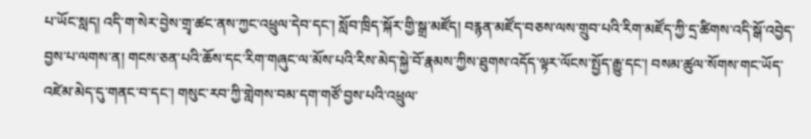པ་ཡོང་སླད། འདི་ག་སེར་བྱེས་གྲྭ་ཚང་ནས་ཀྱང་འཕྲུལ་དེབ་དང་། སློབ་ཁྲིད་སྐོར་གྱི་སྒྲ་མཛོད། བརྙན་མཛོད་བཅས་ལས་གྲུབ་པའི་རིག་མཛོད་ཀྱི་དྲ་ཚིགས་འདི་སྒོ་འབྱེད་བྱས་པ་ལགས་ན། གངས་ཅན་པའི་ཆོས་དང་རིག་གཞུང་ལ་མོས་པའི་རིས་མེད་སྐྱེ་བོ་རྣམས་ཀྱིས་ཐུགས་འདོད་ལྟར་ལོངས་སྤྱོད་རྒྱུ་དང་། བསམ་ཚུལ་སོགས་གང་ཡོད་འཛེམ་མེད་དུ་གནང་བ་དང་། གསུང་རབ་ཀྱི་གླེགས་བམ་དག་གཙོ་བྱས་པའི་འཕྲུལ་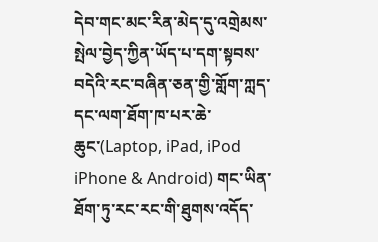དེབ་གང་མང་རིན་མེད་དུ་འགྲེམས་སྤེལ་བྱེད་ཀྱིན་ཡོད་པ་དག་སྟབས་བདེའི་རང་བཞིན་ཅན་གྱི་གློག་ཀླད་དང་ལག་ཐོག་ཁ་པར་ཆེ་ཆུང་(Laptop, iPad, iPod iPhone & Android) གང་ཡིན་ཐོག་ཏུ་རང་རང་གི་ཐུགས་འདོད་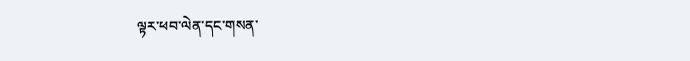ལྟར་ཕབ་ལེན་དང་གསན་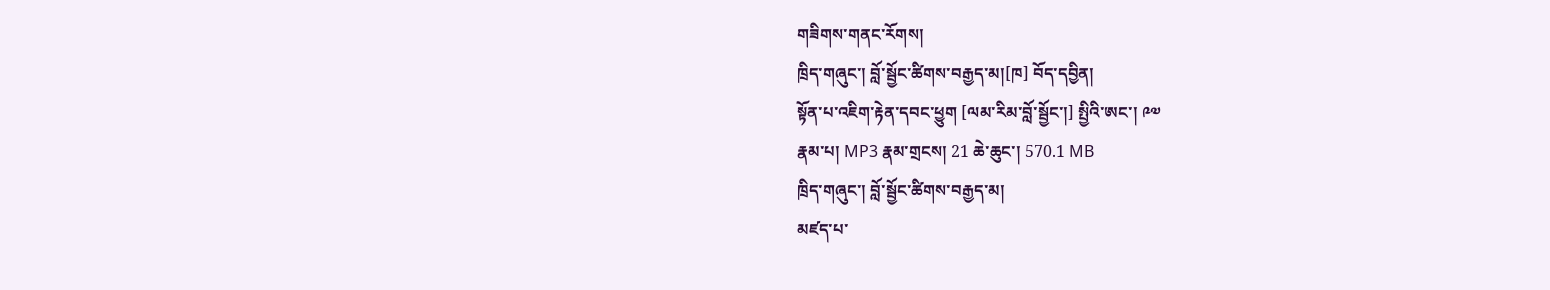གཟིགས་གནང་རོགས།
ཁྲིད་གཞུང་། བློ་སྦྱོང་ཚིགས་བརྒྱད་མ།[ཁ] བོད་དབྱིན།
སྟོན་པ་འཇིག་རྟེན་དབང་ཕྱུག [ལམ་རིམ་བློ་སྦྱོང་།] སྤྱིའི་ཨང་། ༩༧
རྣམ་པ། MP3 རྣམ་གྲངས། 21 ཆེ་ཆུང་། 570.1 MB
ཁྲིད་གཞུང་། བློ་སྦྱོང་ཚིགས་བརྒྱད་མ།
མཛད་པ་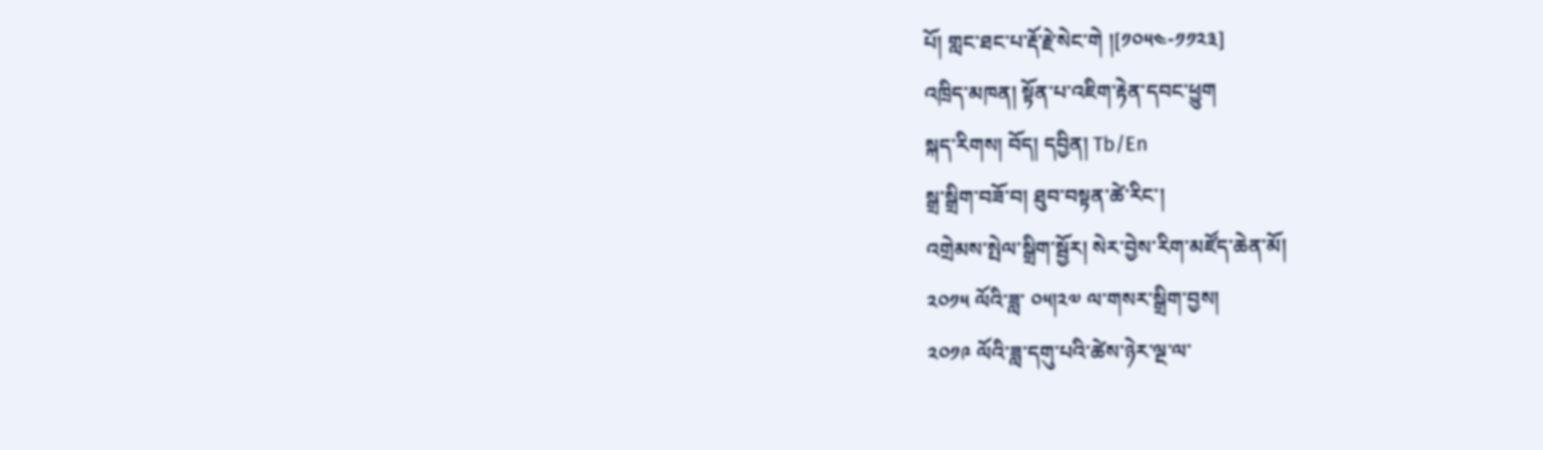པོ། གླང་ཐང་པ་རྡོ་རྗེ་སེང་གེ །[༡༠༥༤-༡༡༢༣]
འཁྲིད་མཁན། སྟོན་པ་འཇིག་རྟེན་དབང་ཕྱུག
སྐད་རིགས། བོད། དབྱིན། Tb/En
སྒྲ་སྒྲིག་བཟོ་བ། ཐུབ་བསྟན་ཚེ་རིང་།
འགྲེམས་སྤེལ་སྒྲིག་སྦྱོར། སེར་བྱེས་རིག་མཛོད་ཆེན་མོ།
༢༠༡༥ ལོའི་ཟླ་ ༠༥།༢༧ ལ་གསར་སྒྲིག་བྱས།
༢༠༡༩ ལོའི་ཟླ་དགུ་པའི་ཚེས་ཉེར་ལྔ་ལ་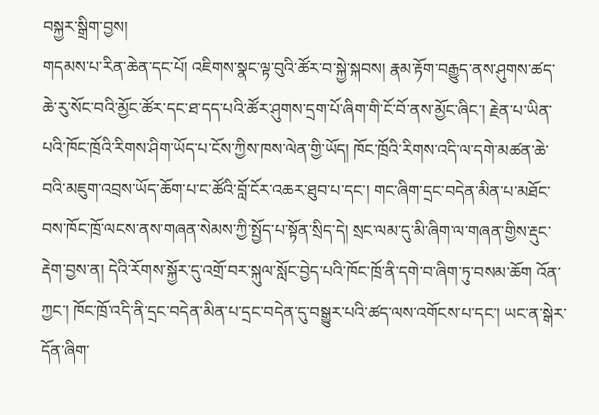བསྐྱར་སྒྲིག་བྱས།
གདམས་པ་རིན་ཆེན་དང་པོ། འཇིགས་སྣང་ལྟ་བུའི་ཚོར་བ་སྐྱེ་སྐབས། རྣམ་རྟོག་བརྒྱུད་ནས་ཤུགས་ཚད་ཆེ་རུ་སོང་བའི་མྱོང་ཚོར་དང་ཐ་དད་པའི་ཚོར་ཤུགས་དྲག་པོ་ཞིག་གི་ངོ་བོ་ནས་མྱོང་ཞིང་། རྗེན་པ་ཡིན་པའི་ཁོང་ཁྲོའི་རིགས་ཤིག་ཡོད་པ་ངོས་ཀྱིས་ཁས་ལེན་གྱི་ཡོད། ཁོང་ཁྲོའི་རིགས་འདི་ལ་དགེ་མཚན་ཆེ་བའི་མཇུག་འབྲས་ཡོད་ཆོག་པ་ང་ཚོའི་བློ་ངོར་འཆར་ཐུབ་པ་དང་། གང་ཞིག་དྲང་བདེན་མིན་པ་མཐོང་བས་ཁོང་ཁྲོ་ལངས་ནས་གཞན་སེམས་ཀྱི་སྤྱོད་པ་སྟོན་སྲིད་དེ། སྲང་ལམ་དུ་མི་ཞིག་ལ་གཞན་གྱིས་རྡུང་རྡེག་བྱས་ན། དེའི་རོགས་སྐྱོར་དུ་འགྲོ་བར་སྐུལ་སློང་བྱེད་པའི་ཁོང་ཁྲོ་ནི་དགེ་བ་ཞིག་ཏུ་བསམ་ཆོག འོན་ཀྱང་། ཁོང་ཁྲོ་འདི་ནི་དྲང་བདེན་མིན་པ་དྲང་བདེན་དུ་བསྒྱུར་པའི་ཚད་ལས་འགོངས་པ་དང་། ཡང་ན་སྒེར་དོན་ཞིག་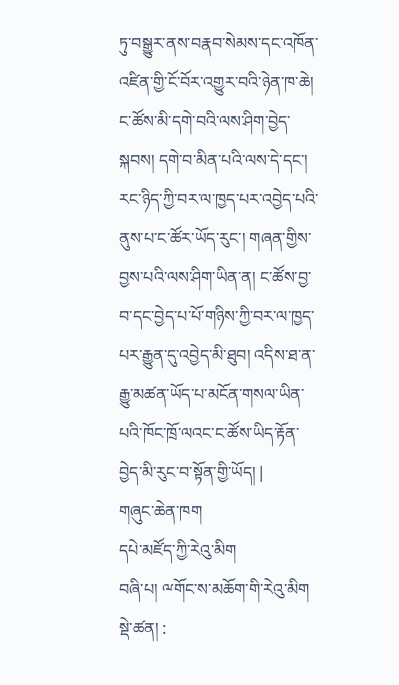ཏུ་བསྒྱུར་ནས་བརྣབ་སེམས་དང་འཁོན་འཛིན་གྱི་ངོ་བོར་འགྱུར་བའི་ཉེན་ཁ་ཆེ། ང་ཚོས་མི་དགེ་བའི་ལས་ཤིག་བྱེད་སྐབས། དགེ་བ་མིན་པའི་ལས་དེ་དང་། རང་ཉིད་ཀྱི་བར་ལ་ཁྱད་པར་འབྱེད་པའི་ནུས་པ་ང་ཚོར་ཡོད་རུང་། གཞན་གྱིས་བྱས་པའི་ལས་ཤིག་ཡིན་ན། ང་ཚོས་བྱ་བ་དང་བྱེད་པ་པོ་གཉིས་ཀྱི་བར་ལ་ཁྱད་པར་རྒྱུན་དུ་འབྱེད་མི་ཐུབ། འདིས་ཐ་ན་རྒྱུ་མཚན་ཡོད་པ་མངོན་གསལ་ཡིན་པའི་ཁོང་ཁྲོ་ལའང་ང་ཚོས་ཡིད་རྟོན་བྱེད་མི་རུང་བ་སྟོན་གྱི་ཡོད། |
གཞུང་ཆེན་ཁག
དཔེ་མཛོད་ཀྱི་རེའུ་མིག
བཞི་པ། ྋགོང་ས་མཆོག་གི་རེའུ་མིག
སྡེ་ཚན། :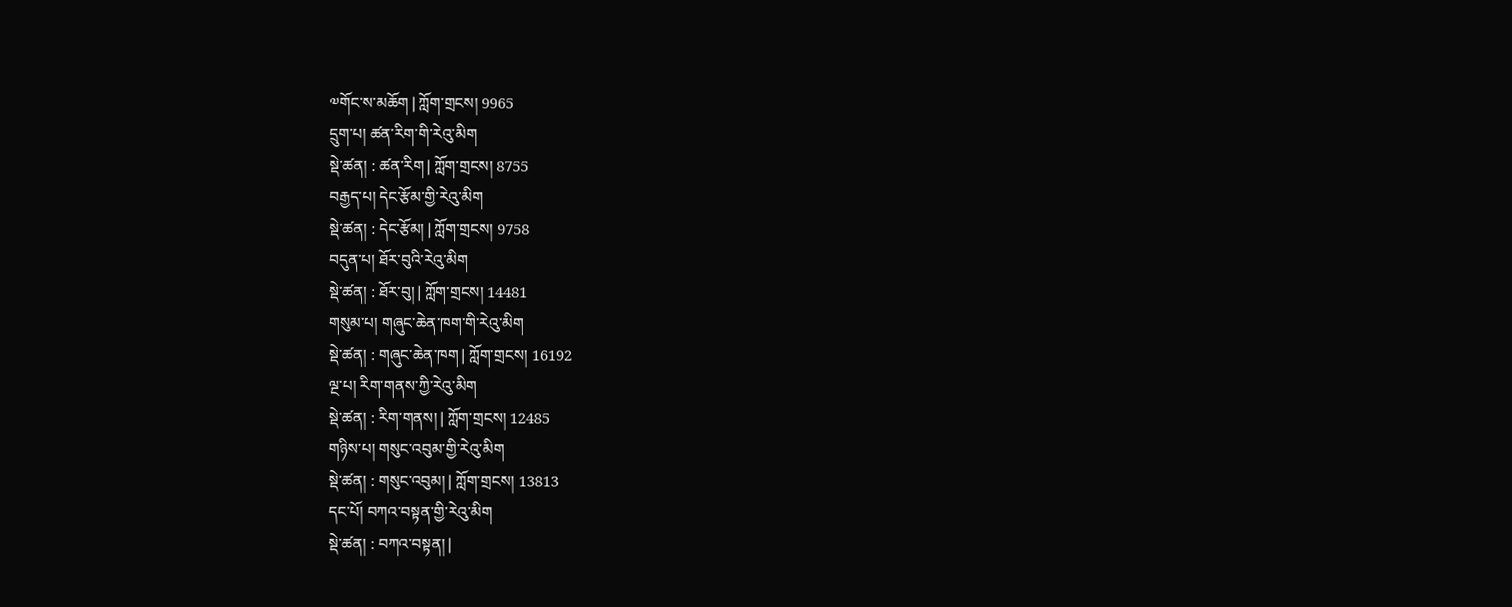༧གོང་ས་མཆོག | ཀློག་གྲངས། 9965
དྲུག་པ། ཚན་རིག་གི་རེའུ་མིག
སྡེ་ཚན། : ཚན་རིག | ཀློག་གྲངས། 8755
བརྒྱད་པ། དེང་རྩོམ་གྱི་རེའུ་མིག
སྡེ་ཚན། : དེང་རྩོམ། | ཀློག་གྲངས། 9758
བདུན་པ། ཐོར་བུའི་རེའུ་མིག
སྡེ་ཚན། : ཐོར་བུ། | ཀློག་གྲངས། 14481
གསུམ་པ། གཞུང་ཆེན་ཁག་གི་རེའུ་མིག
སྡེ་ཚན། : གཞུང་ཆེན་ཁག | ཀློག་གྲངས། 16192
ལྔ་པ། རིག་གནས་ཀྱི་རེའུ་མིག
སྡེ་ཚན། : རིག་གནས། | ཀློག་གྲངས། 12485
གཉིས་པ། གསུང་འབུམ་གྱི་རེའུ་མིག
སྡེ་ཚན། : གསུང་འབུམ། | ཀློག་གྲངས། 13813
དང་པོ། བཀའ་བསྟན་གྱི་རེའུ་མིག
སྡེ་ཚན། : བཀའ་བསྟན། |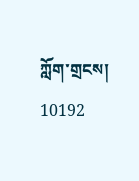ཀློག་གྲངས། 10192